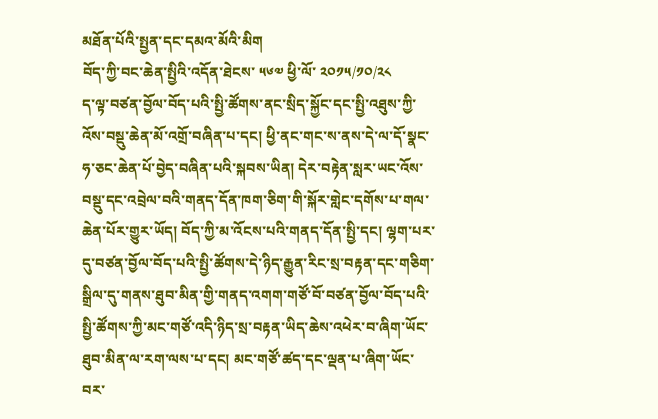མཐོན་པོའི་སྤྱན་དང་དམའ་མོའི་མིག
བོད་ཀྱི་བང་ཆེན་སྤྱིའི་འདོན་ཐེངས་ ༥༦༧ ཕྱི་ལོ་ ༢༠༡༥/༡༠/༢༨
ད་ལྟ་བཙན་བྱོལ་བོད་པའི་སྤྱི་ཚོགས་ནང་སྲིད་སྐྱོང་དང་སྤྱི་འཐུས་ཀྱི་འོས་བསྡུ་ཆེན་མོ་འགྲོ་བཞིན་པ་དང། ཕྱི་ནང་གང་ས་ནས་དེ་ལ་དོ་སྣང་ཧ་ཅང་ཆེན་པོ་བྱེད་བཞིན་པའི་སྐབས་ཡིན། དེར་བརྟེན་སླར་ཡང་འོས་བསྡུ་དང་འབྲེལ་བའི་གནད་དོན་ཁག་ཅིག་གི་སྐོར་གླེང་དགོས་པ་གལ་ཆེན་པོར་གྱུར་ཡོད། བོད་ཀྱི་མ་འོངས་པའི་གནད་དོན་སྤྱི་དང། ལྷག་པར་དུ་བཙན་བྱོལ་བོད་པའི་སྤྱི་ཚོགས་དེ་ཉིད་རྒྱུན་རིང་སྲ་བརྟན་དང་གཅིག་སྒྲིལ་དུ་གནས་ཐུབ་མིན་གྱི་གནད་འགག་གཙོ་བོ་བཙན་བྱོལ་བོད་པའི་སྤྱི་ཚོགས་ཀྱི་མང་གཙོ་འདི་ཉིད་སྲ་བརྟན་ཡིད་ཆེས་འཕེར་བ་ཞིག་ཡོང་ཐུབ་མིན་ལ་རག་ལས་པ་དང། མང་གཙོ་ཚད་དང་ལྡན་པ་ཞིག་ཡོང་བར་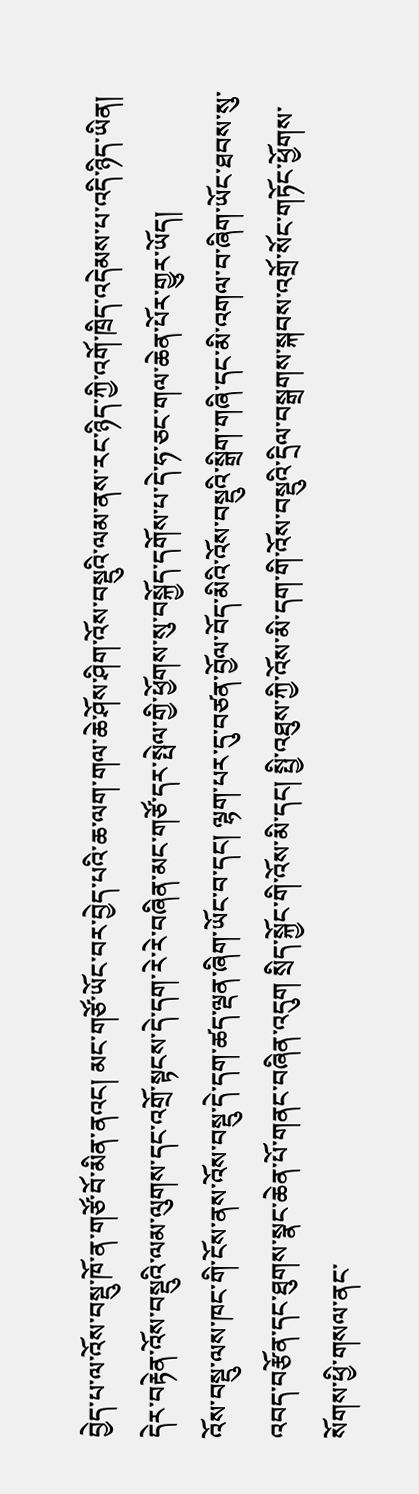བྱེད་པ་ལ་འོས་བསྡུ་ཁོ་ན་གཙོ་བོ་མིན་ནའང། མང་གཙོ་ཡོང་བར་བྱེད་པའི་ཆ་ལག་གལ་ཆེ་ཤོས་ཤིག་འོས་བསྡུའི་ལམ་ནས་རང་ཉིད་ཀྱི་འགོ་ཁྲིད་འདེམས་པ་འདི་ཉིད་ཡིན། དེར་བརྟེན་འོས་བསྡུའི་ལམ་ལུགས་དང་འགྲོ་སྟངས་དེ་དག་རེ་རེ་བཞིན་མང་གཙོ་དར་སྤེལ་གྱི་ཕྱོགས་སུ་བསྐྱོད་དགོས་པ་དེ་ཧ་ཅང་གལ་ཆེན་པོར་གྱུར་ཡོད།
འོས་བསྡུ་ལས་ཁང་གི་ངོས་ནས་འོས་བསྡུ་དེ་དག་ཚད་ལྡན་ཞིག་ཡོང་བ་དང། ལྷག་པར་དུ་བཙན་བྱོལ་བོད་མིའི་འོས་བསྡུའི་སྒྲིག་གཞི་དང་མི་འགལ་བ་ཞིག་ཡོང་ཐབས་སུ་འབད་བརྩོན་དང་ཐུགས་སྣང་ཆེན་པོ་གནང་བཞིན་འདུག སྲིད་སྐྱོང་གི་འོས་མི་དང། སྤྱི་འཐུས་ཀྱི་འོས་མི་དག་གི་འོས་བསྡུའི་དྲིལ་བསྒྲགས་སྐབས་འགྲོ་སོང་གཏོང་ཕྱོགས་སོགས་ཕྱི་གསལ་ནང་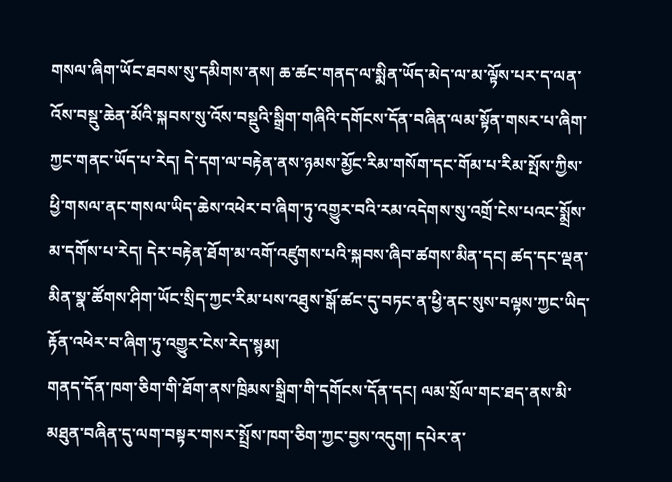གསལ་ཞིག་ཡོང་ཐབས་སུ་དམིགས་ནས། ཆ་ཚང་གནད་ལ་སྨིན་ཡོད་མེད་ལ་མ་ལྟོས་པར་ད་ལན་འོས་བསྡུ་ཆེན་མོའི་སྐབས་སུ་འོས་བསྡུའི་སྒྲིག་གཞིའི་དགོངས་དོན་བཞིན་ལམ་སྟོན་གསར་པ་ཞིག་ཀྱང་གནང་ཡོད་པ་རེད། དེ་དག་ལ་བརྟེན་ནས་ཉམས་མྱོང་རིམ་གསོག་དང་གོམ་པ་རིམ་སྤོས་ཀྱིས་ཕྱི་གསལ་ནང་གསལ་ཡིད་ཆེས་འཕེར་བ་ཞིག་ཏུ་འགྱུར་བའི་རམ་འདེགས་སུ་འགྲོ་ངེས་པའང་སྨྲོས་མ་དགོས་པ་རེད། དེར་བརྟེན་ཐོག་མ་འགོ་འཛུགས་པའི་སྐབས་ཞིབ་ཚགས་མིན་དང། ཚད་དང་ལྡན་མིན་སྣ་ཚོགས་ཤིག་ཡོང་སྲིད་ཀྱང་རིམ་པས་འཐུས་སྒོ་ཚང་དུ་བཏང་ན་ཕྱི་ནང་སུས་བལྟས་ཀྱང་ཡིད་རྟོན་འཕེར་བ་ཞིག་ཏུ་འགྱུར་ངེས་རེད་སྙམ།
གནད་དོན་ཁག་ཅིག་གི་ཐོག་ནས་ཁྲིམས་སྒྲིག་གི་དགོངས་དོན་དང། ལམ་སྲོལ་གང་ཐད་ནས་མི་མཐུན་བཞིན་དུ་ལག་བསྟར་གསར་སྤྲོས་ཁག་ཅིག་ཀྱང་བྱས་འདུག། དཔེར་ན་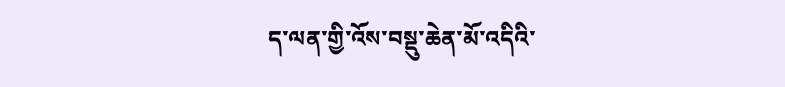ད་ལན་གྱི་འོས་བསྡུ་ཆེན་མོ་འདིའི་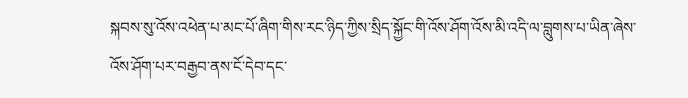སྐབས་སུ་འོས་འཕེན་པ་མང་པོ་ཞིག་གིས་རང་ཉིད་ཀྱིས་སྲིད་སྐྱོང་གི་འོས་ཤོག་འོས་མི་འདི་ལ་བླུགས་པ་ཡིན་ཞེས་འོས་ཤོག་པར་བརྒྱབ་ནས་ངོ་དེབ་དང་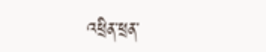འཕྲིན་ཕྲན་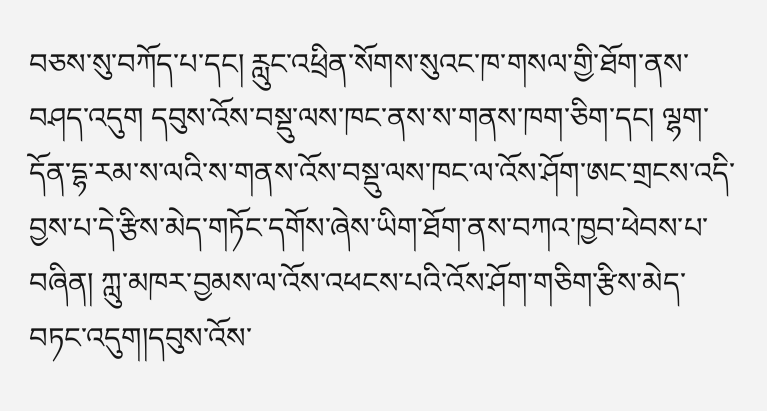བཅས་སུ་བཀོད་པ་དང། རླུང་འཕྲིན་སོགས་སུའང་ཁ་གསལ་གྱི་ཐོག་ནས་བཤད་འདུག དབུས་འོས་བསྡུ་ལས་ཁང་ནས་ས་གནས་ཁག་ཅིག་དང། ལྷག་དོན་དྷ་རམ་ས་ལའི་ས་གནས་འོས་བསྡུ་ལས་ཁང་ལ་འོས་ཤོག་ཨང་གྲངས་འདི་བྱས་པ་དེ་རྩིས་མེད་གཏོང་དགོས་ཞེས་ཡིག་ཐོག་ནས་བཀའ་ཁྱབ་ཕེབས་པ་བཞིན། ཀླུ་མཁར་བྱམས་ལ་འོས་འཕངས་པའི་འོས་ཤོག་གཅིག་རྩིས་མེད་བཏང་འདུག།དབུས་འོས་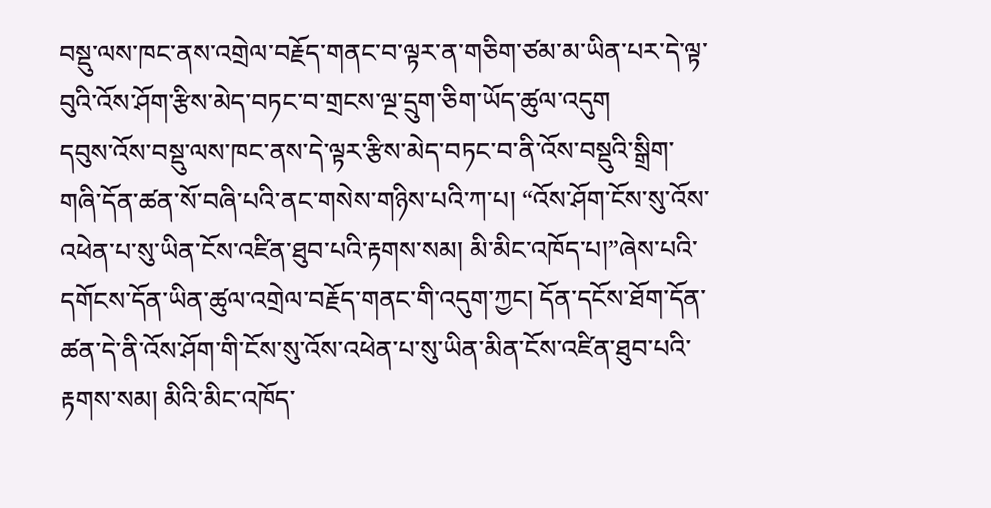བསྡུ་ལས་ཁང་ནས་འགྲེལ་བརྗོད་གནང་བ་ལྟར་ན་གཅིག་ཙམ་མ་ཡིན་པར་དེ་ལྟ་བུའི་འོས་ཤོག་རྩིས་མེད་བཏང་བ་གྲངས་ལྔ་དྲུག་ཅིག་ཡོད་ཚུལ་འདུག
དབུས་འོས་བསྡུ་ལས་ཁང་ནས་དེ་ལྟར་རྩིས་མེད་བཏང་བ་ནི་འོས་བསྡུའི་སྒྲིག་གཞི་དོན་ཚན་སོ་བཞི་པའི་ནང་གསེས་གཉིས་པའི་ཀ་པ། “འོས་ཤོག་ངོས་སུ་འོས་འཕེན་པ་སུ་ཡིན་ངོས་འཛིན་ཐུབ་པའི་རྟགས་སམ། མི་མིང་འཁོད་པ།”ཞེས་པའི་དགོངས་དོན་ཡིན་ཚུལ་འགྲེལ་བརྗོད་གནང་གི་འདུག་ཀྱང། དོན་དངོས་ཐོག་དོན་ཚན་དེ་ནི་འོས་ཤོག་གི་ངོས་སུ་འོས་འཕེན་པ་སུ་ཡིན་མིན་ངོས་འཛིན་ཐུབ་པའི་རྟགས་སམ། མིའི་མིང་འཁོད་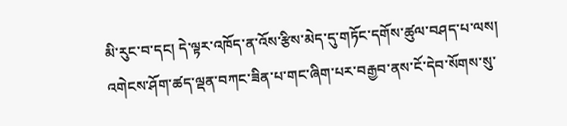མི་རུང་བ་དང། དེ་ལྟར་འཁོད་ན་འོས་རྩིས་མེད་དུ་གཏོང་དགོས་ཚུལ་བཤད་པ་ལས། འགེངས་ཤོག་ཚད་ལྡན་བཀང་ཟིན་པ་གང་ཞིག་པར་བརྒྱབ་ནས་ངོ་དེབ་སོགས་སུ་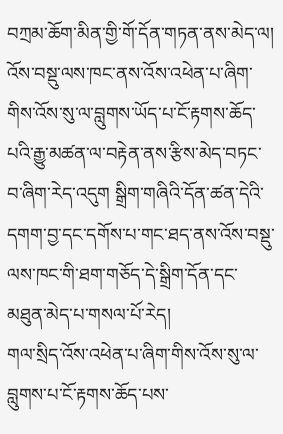བཀྲམ་ཆོག་མིན་གྱི་གོ་དོན་གཏན་ནས་མེད་ལ། འོས་བསྡུ་ལས་ཁང་ནས་འོས་འཕེན་པ་ཞིག་གིས་འོས་སུ་ལ་བླུགས་ཡོད་པ་ངོ་རྟགས་ཆོད་པའི་རྒྱུ་མཚན་ལ་བརྟེན་ནས་རྩིས་མེད་བཏང་བ་ཞིག་རེད་འདུག སྒྲིག་གཞིའི་དོན་ཚན་དེའི་དགག་བྱ་དང་དགོས་པ་གང་ཐད་ནས་འོས་བསྡུ་ལས་ཁང་གི་ཐག་གཅོད་དེ་སྒྲིག་དོན་དང་མཐུན་མེད་པ་གསལ་པོ་རེད།
གལ་སྲིད་འོས་འཕེན་པ་ཞིག་གིས་འོས་སུ་ལ་བླུགས་པ་ངོ་རྟགས་ཆོད་པས་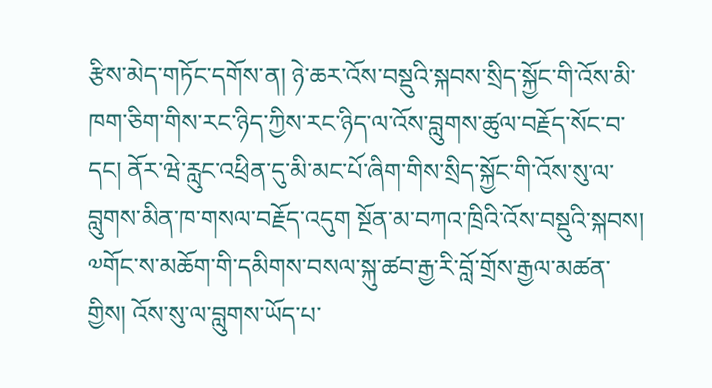རྩིས་མེད་གཏོང་དགོས་ན། ཉེ་ཆར་འོས་བསྡུའི་སྐབས་སྲིད་སྐྱོང་གི་འོས་མི་ཁག་ཅིག་གིས་རང་ཉིད་ཀྱིས་རང་ཉིད་ལ་འོས་བླུགས་ཚུལ་བརྗོད་སོང་བ་དང། ནོར་ཝེ་རླུང་འཕྲིན་དུ་མི་མང་པོ་ཞིག་གིས་སྲིད་སྐྱོང་གི་འོས་སུ་ལ་བླུགས་མིན་ཁ་གསལ་བརྗོད་འདུག སྔོན་མ་བཀའ་ཁྲིའི་འོས་བསྡུའི་སྐབས། ༧གོང་ས་མཆོག་གི་དམིགས་བསལ་སྐུ་ཚབ་རྒྱ་རི་བློ་གྲོས་རྒྱལ་མཚན་གྱིས། འོས་སུ་ལ་བླུགས་ཡོད་པ་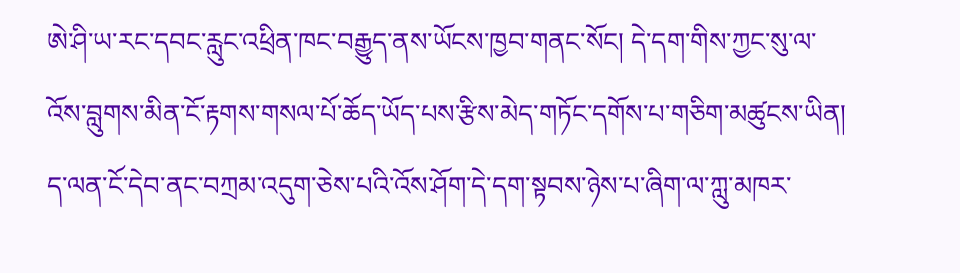ཨེ་ཤི་ཡ་རང་དབང་རླུང་འཕྲིན་ཁང་བརྒྱུད་ནས་ཡོངས་ཁྱབ་གནང་སོང། དེ་དག་གིས་ཀྱང་སུ་ལ་འོས་བླུགས་མིན་ངོ་རྟགས་གསལ་པོ་ཆོད་ཡོད་པས་རྩིས་མེད་གཏོང་དགོས་པ་གཅིག་མཚུངས་ཡིན། ད་ལན་ངོ་དེབ་ནང་བཀྲམ་འདུག་ཅེས་པའི་འོས་ཤོག་དེ་དག་སྟབས་ཉེས་པ་ཞིག་ལ་ཀླུ་མཁར་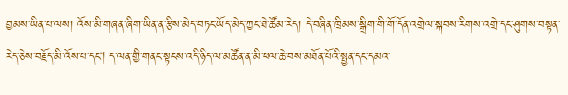བྱམས་ཡིན་པ་ལས། འོས་མི་གཞན་ཞིག་ཡིན་ན་རྩིས་མེད་བཏང་ཡོད་མེད་ཀྱང་ཐེ་ཚོམ་རེད། དེ་བཞིན་ཁྲིམས་སྒྲིག་གི་གོ་དོན་འགྲེལ་སྐབས་རིགས་འགྲེ་དང་ཤུགས་བསྟན་རེད་ཅེས་བརྗོད་མི་འོས་པ་དང། ད་ལན་གྱི་གནང་སྟངས་འདི་ཉིད་ལ་མཚོན་ན་མི་ཕལ་ཆེ་བས་མཐོན་པོའི་སྤྱན་དང་དམའ་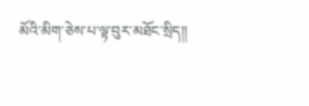མོའི་མིག་ཅེས་པ་ལྟ་བུར་མཐོང་སྲིད།།